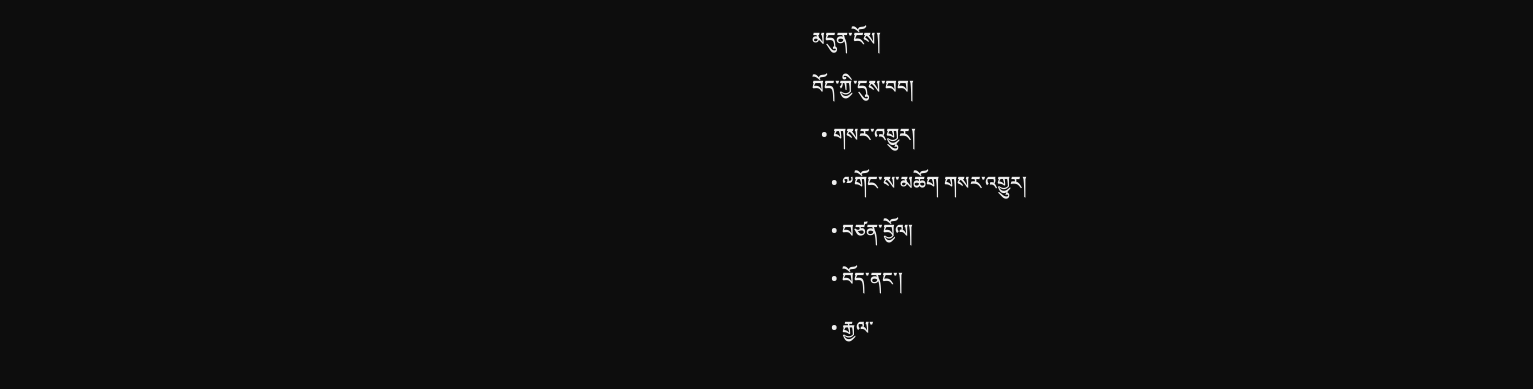མདུན་ངོས།
བོད་ཀྱི་དུས་བབ།
  • གསར་འགྱུར།
    • ༸གོང་ས་མཆོག གསར་འགྱུར།
    • བཙན་བྱོལ།
    • བོད་ནང་།
    • རྒྱལ་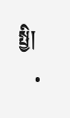སྤྱི།
    •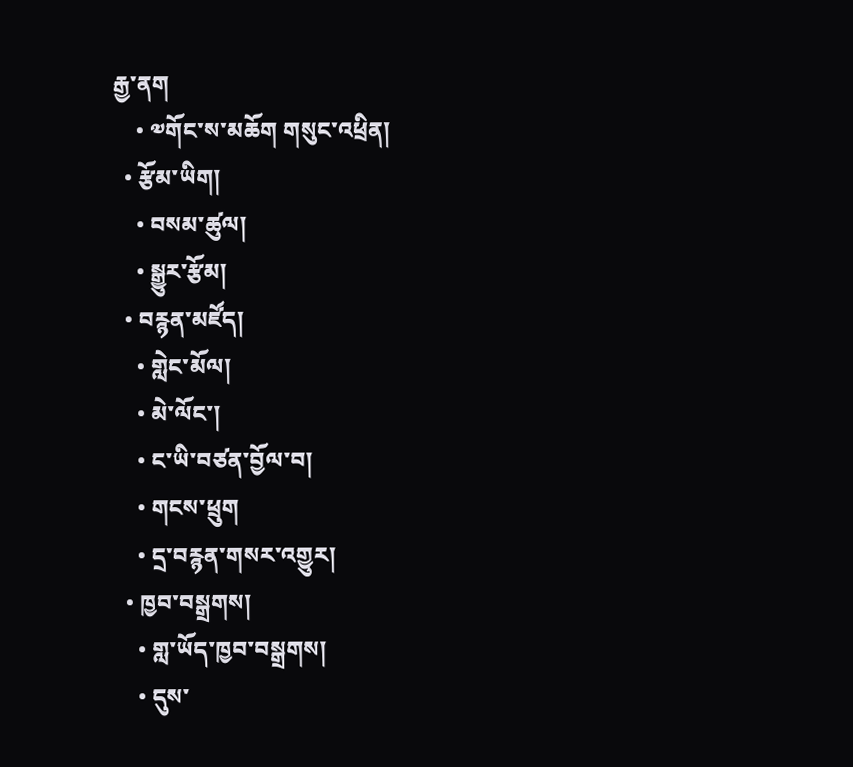རྒྱ་ནག
    • ༧གོང་ས་མཆོག གསུང་འཕྲིན།
  • རྩོམ་ཡིག།
    • བསམ་ཚུལ།
    • སྒྱུར་རྩོམ།
  • བརྙན་མཛོད།
    • གླེང་མོལ།
    • མེ་ལོང་།
    • ང་ཡི་བཙན་བྱོལ་བ།
    • གངས་ཕྲུག
    • དྲ་བརྙན་གསར་འགྱུར།
  • ཁྱབ་བསྒྲགས།
    • གླ་ཡོད་ཁྱབ་བསྒྲགས།
    • དུས་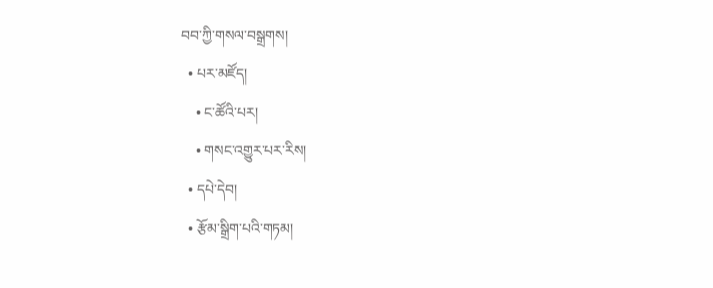བབ་ཀྱི་གསལ་བསྒྲགས།
  • པར་མཛོད།
    • ང་ཚོའི་པར།
    • གསང་འགྱུར་པར་རིས།
  • དཔེ་དེབ།
  • རྩོམ་སྒྲིག་པའི་གཏམ།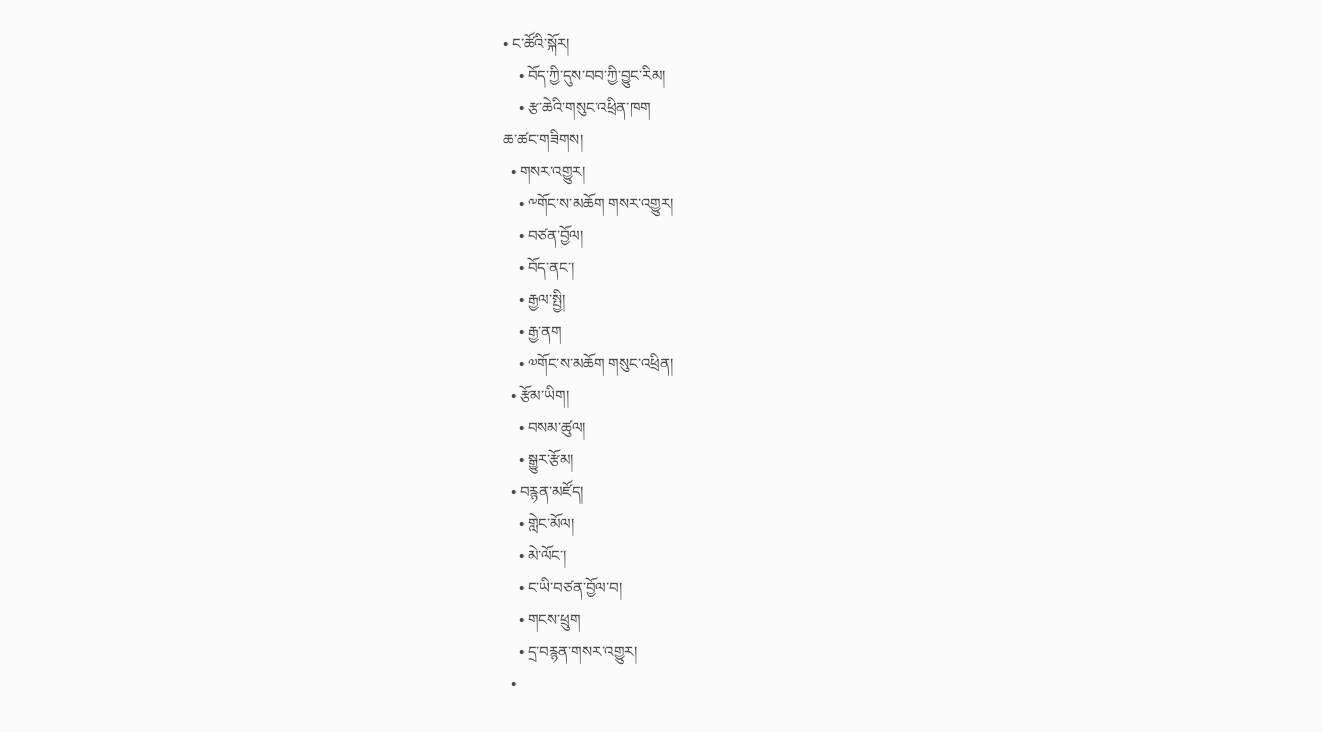• ང་ཚོའི་སྐོར།
    • བོད་ཀྱི་དུས་བབ་ཀྱི་བྱུང་རིམ།
    • རྩ་ཆེའི་གསུང་འཕྲིན་ཁག
ཆ་ཚང་གཟིགས།
  • གསར་འགྱུར།
    • ༸གོང་ས་མཆོག གསར་འགྱུར།
    • བཙན་བྱོལ།
    • བོད་ནང་།
    • རྒྱལ་སྤྱི།
    • རྒྱ་ནག
    • ༧གོང་ས་མཆོག གསུང་འཕྲིན།
  • རྩོམ་ཡིག།
    • བསམ་ཚུལ།
    • སྒྱུར་རྩོམ།
  • བརྙན་མཛོད།
    • གླེང་མོལ།
    • མེ་ལོང་།
    • ང་ཡི་བཙན་བྱོལ་བ།
    • གངས་ཕྲུག
    • དྲ་བརྙན་གསར་འགྱུར།
  •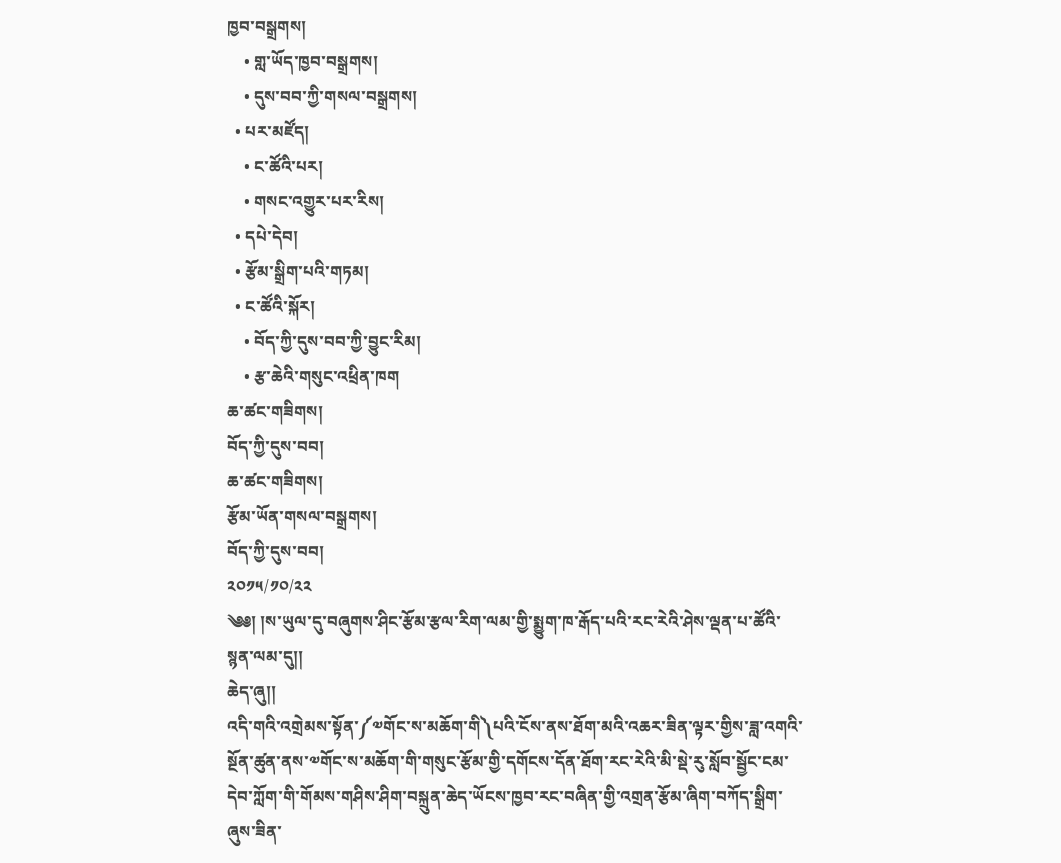ཁྱབ་བསྒྲགས།
    • གླ་ཡོད་ཁྱབ་བསྒྲགས།
    • དུས་བབ་ཀྱི་གསལ་བསྒྲགས།
  • པར་མཛོད།
    • ང་ཚོའི་པར།
    • གསང་འགྱུར་པར་རིས།
  • དཔེ་དེབ།
  • རྩོམ་སྒྲིག་པའི་གཏམ།
  • ང་ཚོའི་སྐོར།
    • བོད་ཀྱི་དུས་བབ་ཀྱི་བྱུང་རིམ།
    • རྩ་ཆེའི་གསུང་འཕྲིན་ཁག
ཆ་ཚང་གཟིགས།
བོད་ཀྱི་དུས་བབ།
ཆ་ཚང་གཟིགས།
རྩོམ་ཡོན་གསལ་བསྒྲགས།
བོད་ཀྱི་དུས་བབ།
༢༠༡༥/༡༠/༢༢
༄༅། །ས་ཡུལ་དུ་བཞུགས་ཤིང་རྩོམ་རྩལ་རིག་ལམ་གྱི་སྨྱུག་ཁ་རྒོད་པའི་རང་རེའི་ཤེས་ལྡན་པ་ཚོའི་སྙན་ལམ་དུ།།
ཆེད་ཞུ།།
འདི་གའི་འགྲེམས་སྟོན་༼༧གོང་ས་མཆོག་གི༽པའི་ངོས་ནས་ཐོག་མའི་འཆར་ཟིན་ལྟར་གྱིས་ཟླ་འགའི་སྔོན་ཚུན་ནས་༧གོང་ས་མཆོག་གི་གསུང་རྩོམ་གྱི་དགོངས་དོན་ཐོག་རང་རེའི་མི་སྡེ་རུ་སློབ་སྦྱོང་ངམ་དེབ་ཀློག་གི་གོམས་གཤིས་ཤིག་བསྐྲུན་ཆེད་ཡོངས་ཁྱབ་རང་བཞིན་གྱི་འགྲན་རྩོམ་ཞིག་བཀོད་སྒྲིག་ཞུས་ཟིན་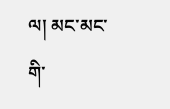ལ། མང་མང་གི་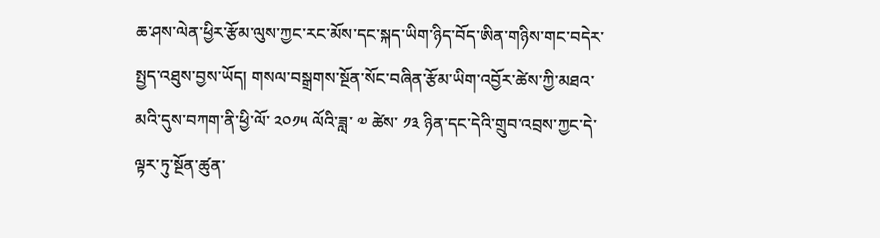ཆ་ཤས་ལེན་ཕྱིར་རྩོམ་ལུས་ཀྱང་རང་མོས་དང་སྐད་ཡིག་ཉིད་བོད་ཨིན་གཉིས་གང་བདེར་སྤྱད་འཐུས་བྱས་ཡོད། གསལ་བསྒྲགས་སྔོན་སོང་བཞིན་རྩོམ་ཡིག་འབྱོར་ཚེས་ཀྱི་མཐའ་མའི་དུས་བཀག་ནི་ཕྱི་ལོ་ ༢༠༡༥ ལོའི་ཟླ་ ༧ ཚེས་ ༡༣ ཉིན་དང་དེའི་གྲུབ་འབྲས་ཀྱང་དེ་ལྟར་ཏུ་སྔོན་ཚུན་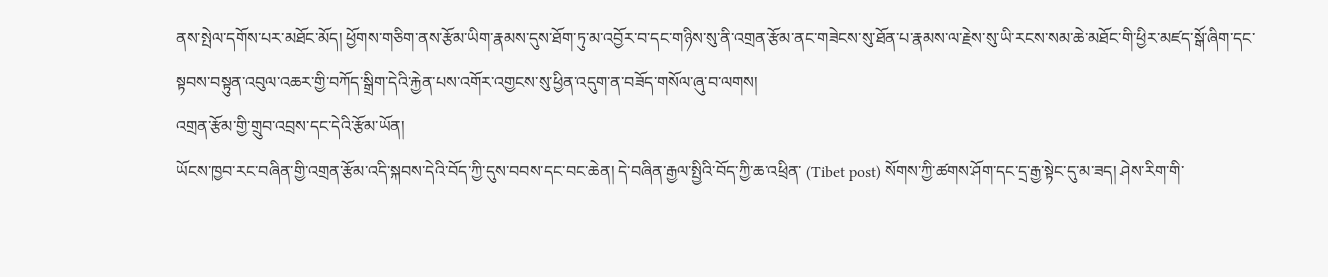ནས་སྤེལ་དགོས་པར་མཐོང་མོད། ཕྱོགས་གཅིག་ནས་རྩོམ་ཡིག་རྣམས་དུས་ཐོག་ཏུ་མ་འབྱོར་བ་དང་གཉིས་སུ་ནི་འགྲན་རྩོམ་ནང་གཟེངས་སུ་ཐོན་པ་རྣམས་ལ་རྗེས་སུ་ཡི་རངས་སམ་ཆེ་མཐོང་གི་ཕྱིར་མཛད་སྒོ་ཞིག་དང་སྟབས་བསྟུན་འབུལ་འཆར་གྱི་བཀོད་སྒྲིག་དེའི་རྐྱེན་པས་འགོར་འགྱངས་སུ་ཕྱིན་འདུག་ན་བཟོད་གསོལ་ཞུ་བ་ལགས།
འགྲན་རྩོམ་གྱི་གྲུབ་འབྲས་དང་དེའི་རྩོམ་ཡོན།
ཡོངས་ཁྱབ་རང་བཞིན་གྱི་འགྲན་རྩོམ་འདི་སྐབས་དེའི་བོད་ཀྱི་དུས་བབས་དང་བང་ཆེན། དེ་བཞིན་རྒྱལ་སྤྱིའི་བོད་ཀྱི་ཆ་འཕྲིན་ (Tibet post) སོགས་ཀྱི་ཚགས་ཤོག་དང་དྲ་རྒྱ་སྟེང་དུ་མ་ཟད། ཤེས་རིག་གི་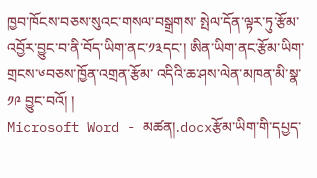ཁྱབ་ཁོངས་བཅས་སུའང་གསལ་བསྒྲགས་ སྤེལ་དོན་ལྟར་ཏུ་རྩོམ་འབྱོར་བྱུང་བ་ནི་བོད་ཡིག་ནང་༡༣དང་། ཨིན་ཡིག་ནང་རྩོམ་ཡིག་གྲངས་༦བཅས་ཁྱོན་འགྲན་རྩོམ་ འདིའི་ཆ་ཤས་ལེན་མཁན་མི་སྣ་༡༩ བྱུང་བའོ། །
Microsoft Word - མཚན།.docxརྩོམ་ཡིག་གི་དཔྱད་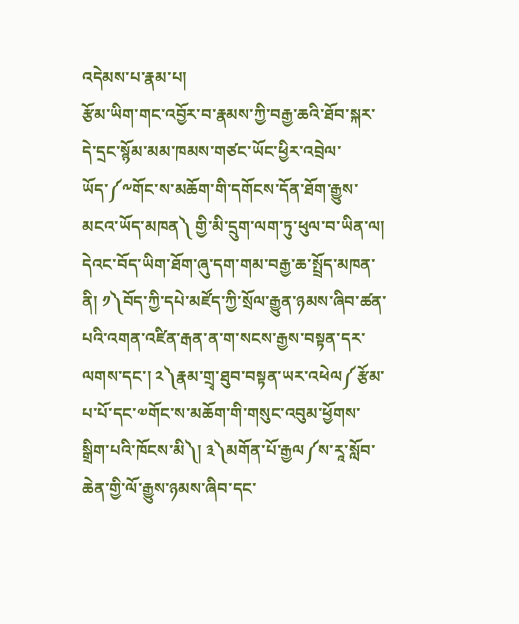འདེམས་པ་རྣམ་པ།
རྩོམ་ཡིག་གང་འབྱོར་བ་རྣམས་ཀྱི་བརྒྱ་ཆའི་ཐོབ་སྐར་དེ་དྲང་སྙོམ་མམ་ཁམས་གཙང་ཡོང་ཕྱིར་འབྲེལ་ཡོད་༼༸གོང་ས་མཆོག་གི་དགོངས་དོན་ཐོག་རྒྱུས་མངའ་ཡོད་མཁན༽ གྱི་མི་དྲུག་ལག་ཏུ་ཕུལ་བ་ཡིན་ལ། དེའང་བོད་ཡིག་ཐོག་ཞུ་དག་གམ་བརྒྱ་ཆ་སྤྲོད་མཁན་ནི། ༡༽བོད་ཀྱི་དཔེ་མཛོད་ཀྱི་སྲོལ་རྒྱུན་ཉམས་ཞིབ་ཚན་པའི་འགན་འཛིན་རྒན་ན་ག་སངས་རྒྱས་བསྟན་དར་ལགས་དང་། ༢༽རྣམ་གྲྭ་ཐུབ་བསྟན་ཡར་འཕེལ༼རྩོམ་པ་པོ་དང་༧གོང་ས་མཆོག་གི་གསུང་འབུམ་ཕྱོགས་སྒྲིག་པའི་ཁོངས་མི༽། ༣༽མགོན་པོ་རྒྱལ༼ས་རཱ་སློབ་ཆེན་གྱི་ལོ་རྒྱུས་ཉམས་ཞིབ་དང་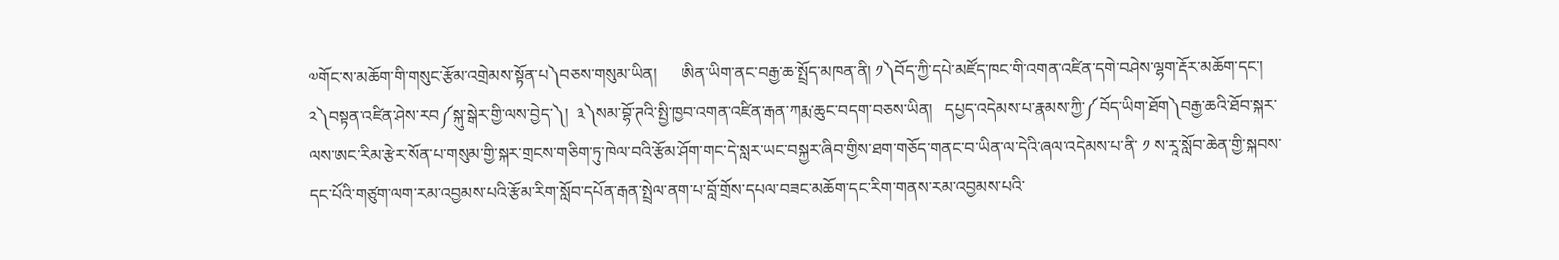༧གོང་ས་མཆོག་གི་གསུང་རྩོམ་འགྲེམས་སྟོན་པ༽བཅས་གསུམ་ཡིན།      ཨིན་ཡིག་ནང་བརྒྱ་ཆ་སྤྲོད་མཁན་ནི། ༡༽བོད་ཀྱི་དཔེ་མཛོད་ཁང་གི་འགན་འཛིན་དགེ་བཤེས་ལྷག་རྡོར་མཆོག་དང་། ༢༽བསྟན་འཛིན་ཤེས་རབ༼སྐུ་སྒེར་གྱི་ལས་བྱེད་༽།  ༣༽སམ་བྷོ་ཊའི་སྤྱི་ཁྱབ་འགན་འཛིན་རྒན་ཀརྨ་ཆུང་བདག་བཅས་ཡིན།   དཔྱད་འདེམས་པ་རྣམས་ཀྱི་༼བོད་ཡིག་ཐོག༽བརྒྱ་ཆའི་ཐོབ་སྐར་ལས་ཨང་རིམ་རྩེར་སོན་པ་གསུམ་གྱི་སྐར་གྲངས་གཅིག་ཏུ་ཁེལ་བའི་རྩོམ་ཤོག་གང་དེ་སླར་ཡང་བསྐྱར་ཞིབ་གྱིས་ཐག་གཅོད་གནང་བ་ཡིན་ལ་དེའི་ཞལ་འདེམས་པ་ནི་ ༡ ས་རཱ་སློབ་ཆེན་གྱི་སྐབས་དང་པོའི་གཙུག་ལག་རམ་འབྱམས་པའི་རྩོམ་རིག་སློབ་དཔོན་རྒན་སྤྲེལ་ནག་པ་བློ་གྲོས་དཔལ་བཟང་མཆོག་དང་རིག་གནས་རམ་འབྱམས་པའི་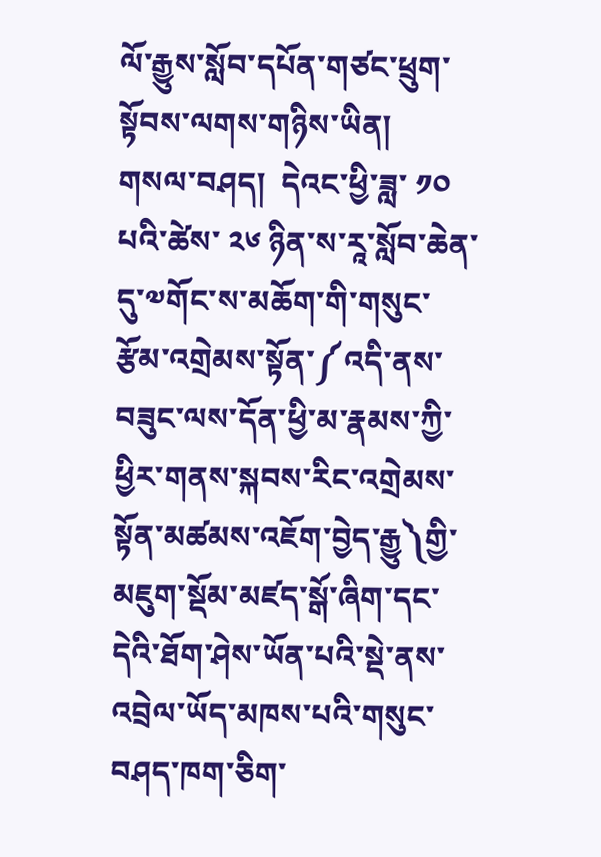ལོ་རྒྱུས་སློབ་དཔོན་གཙང་ཕྲུག་སྟོབས་ལགས་གཉིས་ཡིན།
གསལ་བཤད།  དེའང་ཕྱི་ཟླ་ ༡༠ པའི་ཚེས་ ༢༦ ཉིན་ས་རཱ་སློབ་ཆེན་དུ་༧གོང་ས་མཆོག་གི་གསུང་རྩོམ་འགྲེམས་སྟོན་༼འདི་ནས་བཟུང་ལས་དོན་ཕྱི་མ་རྣམས་ཀྱི་ཕྱིར་གནས་སྐབས་རིང་འགྲེམས་སྟོན་མཚམས་འཇོག་བྱེད་རྒྱུ༽གྱི་མཇུག་སྡོམ་མཛད་སྒོ་ཞིག་དང་དེའི་ཐོག་ཤེས་ཡོན་པའི་སྡེ་ནས་འབྲེལ་ཡོད་མཁས་པའི་གསུང་བཤད་ཁག་ཅིག་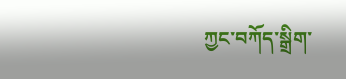ཀྱང་བཀོད་སྒྲིག་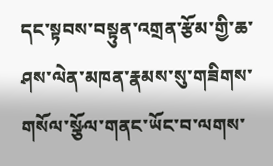དང་སྟབས་བསྟུན་འགྲན་རྩོམ་གྱི་ཆ་ཤས་ལེན་མཁན་རྣམས་སུ་གཟིགས་གསོལ་སྩོལ་གནང་ཡོང་བ་ལགས་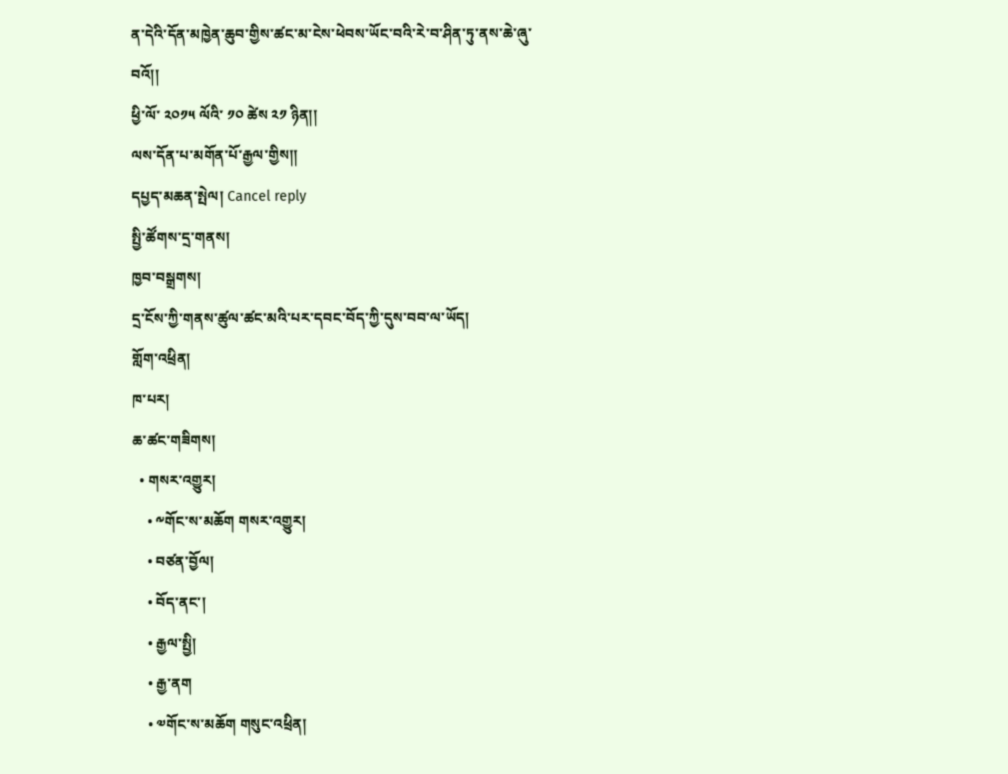ན་དེའི་དོན་མཁྱེན་ཆུབ་གྱིས་ཚང་མ་ངེས་ཕེབས་ཡོང་བའི་རེ་བ་ཤིན་ཏུ་ནས་ཆེ་ཞུ་བའོ།།
ཕྱི་ལོ་ ༢༠༡༥ ལོའི་ ༡༠ ཚེས ༢༡ ཉིན།།
ལས་དོན་པ་མགོན་པོ་རྒྱལ་གྱིས།།
དཔྱད་མཆན་སྤེལ། Cancel reply
སྤྱི་ཚོགས་དྲ་གནས།
ཁྱབ་བསྒྲགས།
དྲ་ངོས་ཀྱི་གནས་ཚུལ་ཚང་མའི་པར་དབང་བོད་ཀྱི་དུས་བབ་ལ་ཡོད།
གློག་འཕྲིན།
ཁ་པར།
ཆ་ཚང་གཟིགས།
  • གསར་འགྱུར།
    • ༸གོང་ས་མཆོག གསར་འགྱུར།
    • བཙན་བྱོལ།
    • བོད་ནང་།
    • རྒྱལ་སྤྱི།
    • རྒྱ་ནག
    • ༧གོང་ས་མཆོག གསུང་འཕྲིན།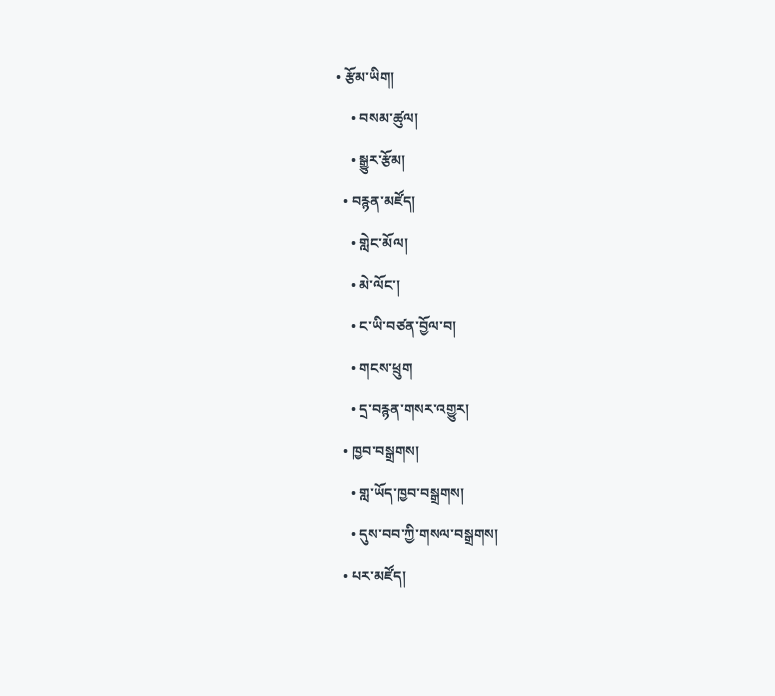• རྩོམ་ཡིག།
    • བསམ་ཚུལ།
    • སྒྱུར་རྩོམ།
  • བརྙན་མཛོད།
    • གླེང་མོལ།
    • མེ་ལོང་།
    • ང་ཡི་བཙན་བྱོལ་བ།
    • གངས་ཕྲུག
    • དྲ་བརྙན་གསར་འགྱུར།
  • ཁྱབ་བསྒྲགས།
    • གླ་ཡོད་ཁྱབ་བསྒྲགས།
    • དུས་བབ་ཀྱི་གསལ་བསྒྲགས།
  • པར་མཛོད།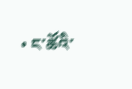• ང་ཚོའི་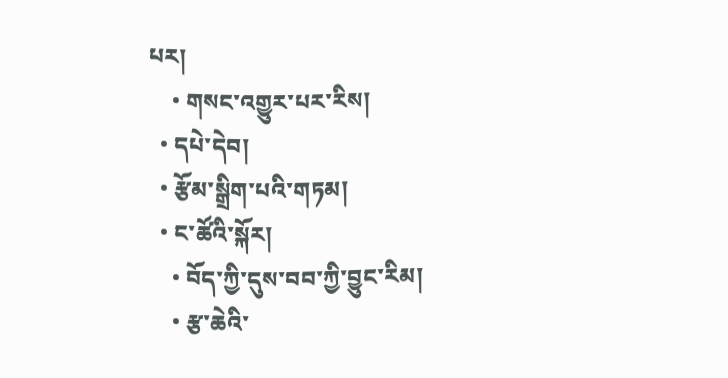པར།
    • གསང་འགྱུར་པར་རིས།
  • དཔེ་དེབ།
  • རྩོམ་སྒྲིག་པའི་གཏམ།
  • ང་ཚོའི་སྐོར།
    • བོད་ཀྱི་དུས་བབ་ཀྱི་བྱུང་རིམ།
    • རྩ་ཆེའི་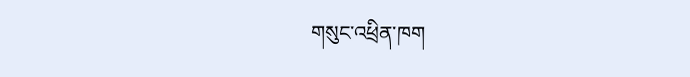གསུང་འཕྲིན་ཁག